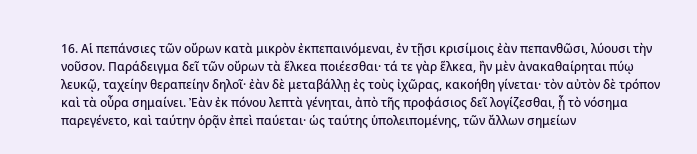16. Αἱ πεπάνσιες τῶν οὔρων κατὰ μικρὸν ἐκπεπαινόμεναι, ἐν τῇσι κρισίμοις ἐὰν πεπανθῶσι, λύουσι τὴν νοῦσον. Παράδειγμα δεῖ τῶν οὔρων τὰ ἕλκεα ποιέεσθαι· τά τε γὰρ ἕλκεα, ἢν μὲν ἀνακαθαίρηται πύῳ λευκῷ, ταχείην θεραπείην δηλοῖ· ἐὰν δὲ μεταβάλλῃ ἐς τοὺς ἰχῶρας, κακοήθη γίνεται· τὸν αὐτὸν δὲ τρόπον καὶ τὰ οὖρα σημαίνει. Ἐὰν ἐκ πόνου λεπτὰ γένηται, ἀπὸ τῆς προφάσιος δεῖ λογίζεσθαι, ᾖ τὸ νόσημα παρεγένετο, καὶ ταύτην ὁρᾷν ἐπεὶ παύεται· ὡς ταύτης ὑπολειπομένης, τῶν ἄλλων σημείων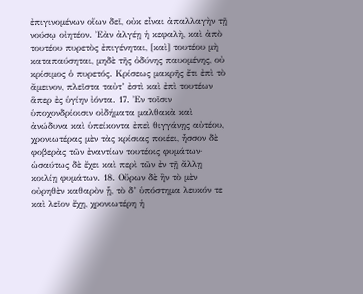ἐπιγινομένων οἵων δεῖ, οὐκ εἶναι ἀπαλλαγὴν τῇ νούσῳ οἰητέον. Ἐὰν ἀλγέῃ ἡ κεφαλὴ, καὶ ἀπὸ τουτέου πυρετὸς ἐπιγένηται, [καὶ] τουτέου μὴ καταπαύσηται, μηδὲ τῆς ὀδύνης παυομένης, οὐ κρίσιμος ὁ πυρετός. Κρίσεως μακρῆς ἔτι ἐπὶ τὸ ἄμεινον, πλεῖστα ταὐτ’ ἐστὶ καὶ ἐπὶ τουτέων ἅπερ ἐς ὑγίην ἰόντα. 17. Ἐν τοῖσιν ὑποχονδρίοισιν οἰδήματα μαλθακὰ καὶ ἀνώδυνα καὶ ὑπείκοντα ἐπεὶ θιγγάνῃς αὐτέου, χρονιωτέρας μὲν τὰς κρίσιας ποιέει, ἧσσον δὲ φοβερὰς τῶν ἐναντίων τουτέοις φυμάτων· ὡσαύτως δὲ ἔχει καὶ περὶ τῶν ἐν τῇ ἄλλῃ κοιλίῃ φυμάτων. 18. Οὔρων δὲ ἢν τὸ μὲν οὐρηθὲν καθαρὸν ᾗ, τὸ δ’ ὑπόστημα λευκόν τε καὶ λεῖον ἔχῃ, χρονιωτέρη ἡ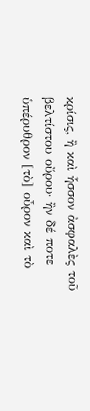κρίσις, ἢ καὶ ἧσσον ἀσφαλὲς τοῦ βελτίστου οὔρου· ἢν δέ ποτε ὑπέρυθρον [τὸ] οὖρον καὶ τὸ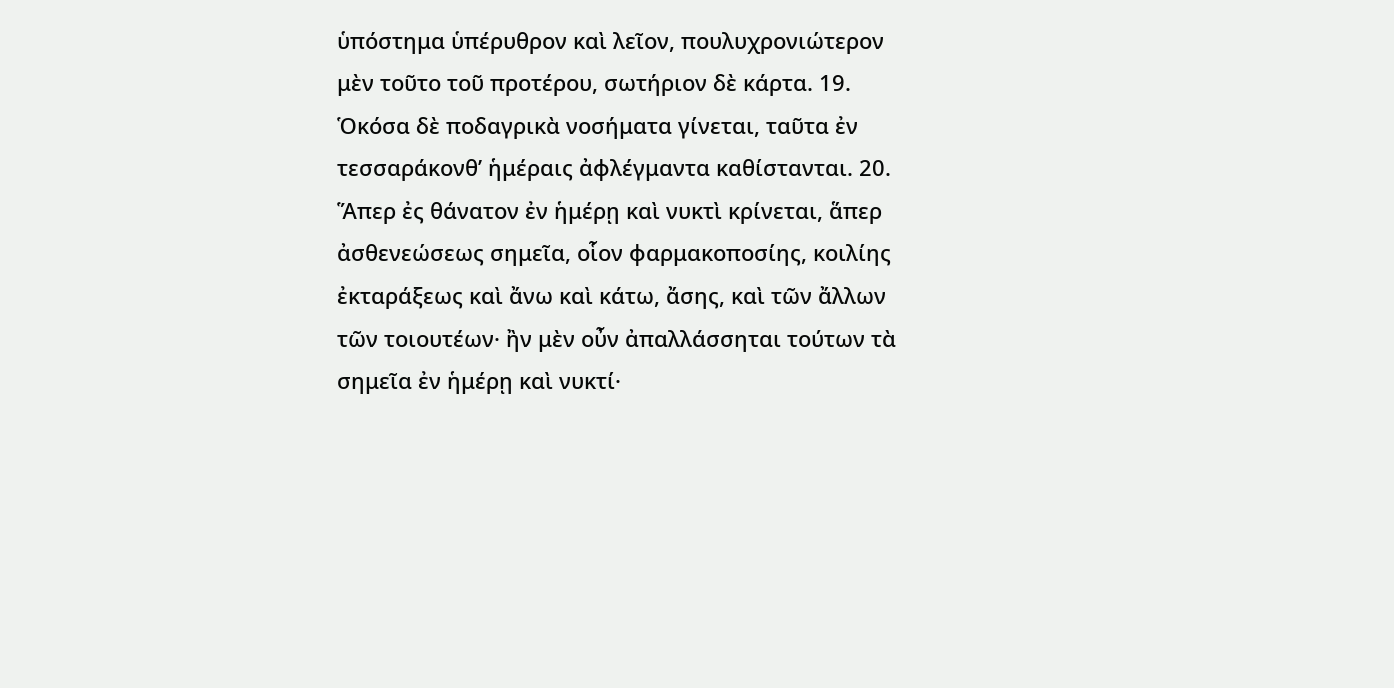ὑπόστημα ὑπέρυθρον καὶ λεῖον, πουλυχρονιώτερον μὲν τοῦτο τοῦ προτέρου, σωτήριον δὲ κάρτα. 19. Ὁκόσα δὲ ποδαγρικὰ νοσήματα γίνεται, ταῦτα ἐν τεσσαράκονθ’ ἡμέραις ἀφλέγμαντα καθίστανται. 20. Ἅπερ ἐς θάνατον ἐν ἡμέρῃ καὶ νυκτὶ κρίνεται, ἅπερ ἀσθενεώσεως σημεῖα, οἷον φαρμακοποσίης, κοιλίης ἐκταράξεως καὶ ἄνω καὶ κάτω, ἄσης, καὶ τῶν ἄλλων τῶν τοιουτέων· ἢν μὲν οὖν ἀπαλλάσσηται τούτων τὰ σημεῖα ἐν ἡμέρῃ καὶ νυκτί·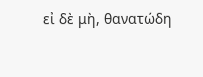εἰ δὲ μὴ, θανατώδη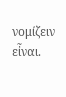νομίζειν εἶναι.